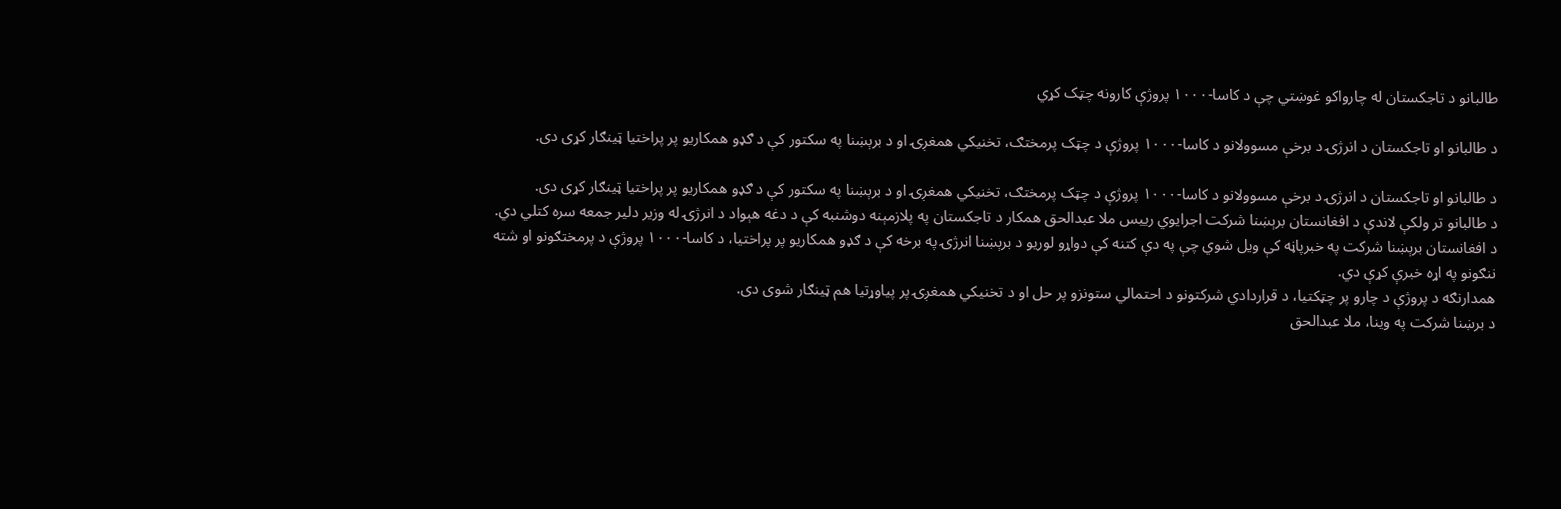طالبانو د تاجکستان له چارواکو غوښتي چې د کاسا-۱۰۰۰ پروژې کارونه چټک کړي

د طالبانو او تاجکستان د انرژۍ د برخې مسوولانو د کاسا-۱۰۰۰ پروژې د چټک پرمختګ، تخنیکي همغږۍ او د برېښنا په سکتور کې د ګډو همکاریو پر پراختیا ټینګار کړی دی.

د طالبانو او تاجکستان د انرژۍ د برخې مسوولانو د کاسا-۱۰۰۰ پروژې د چټک پرمختګ، تخنیکي همغږۍ او د برېښنا په سکتور کې د ګډو همکاریو پر پراختیا ټینګار کړی دی.
د طالبانو تر ولکې لاندې د افغانستان برېښنا شرکت اجرایوي رییس ملا عبدالحق همکار د تاجکستان په پلازمېنه دوشنبه کې د دغه هېواد د انرژۍ له وزیر دلیر جمعه سره کتلي دي.
د افغانستان برېښنا شرکت په خبرپاڼه کې ویل شوي چې په دې کتنه کې دواړو لوریو د برېښنا انرژۍ په برخه کې د ګډو همکاریو پر پراختیا، د کاسا-۱۰۰۰ پروژې د پرمختګونو او شته ننګونو په اړه خبرې کړې دي.
همدارنګه د پروژې د چارو پر چټکتیا، د قراردادي شرکتونو د احتمالي ستونزو پر حل او د تخنیکي همغږۍ پر پیاوړتیا هم ټینګار شوی دی.
د برښنا شرکت په وینا، ملا عبدالحق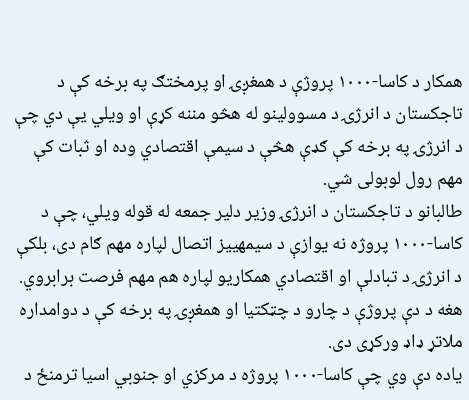همکار د کاسا-۱۰۰۰ پروژې د همغږۍ او پرمختګ په برخه کې د تاجکستان د انرژۍ د مسوولینو له هڅو مننه کړې او ویلي یې دي چې د انرژۍ په برخه کې ګډې هڅې د سیمې اقتصادي وده او ثبات کې مهم رول لوبولی شي.
طالبانو د تاجکستان د انرژۍ وزیر دلیر جمعه له قوله ویلي، چې د کاسا-۱۰۰۰ پروژه نه یوازې د سیمهییز اتصال لپاره مهم ګام دی، بلکې د انرژۍ د تبادلې او اقتصادي همکاریو لپاره هم مهم فرصت برابروي.
هغه د دې پروژې د چارو د چټکتیا او همغږۍ په برخه کې د دوامداره ملاتړ ډاډ ورکړی دی.
یاده دې وي چې کاسا-۱۰۰۰ پروژه د مرکزي او جنوبي اسیا ترمنځ د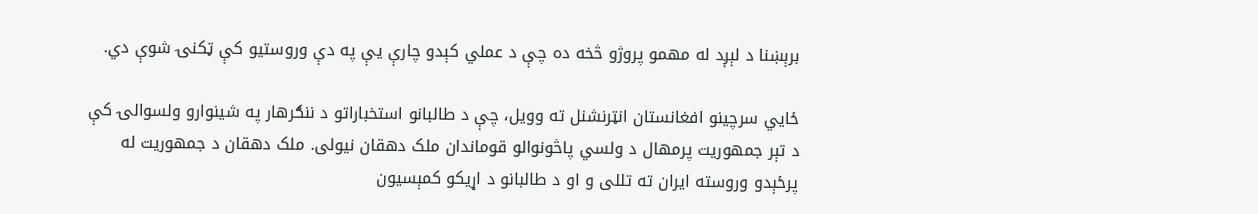برېښنا د لېږد له مهمو پروژو څخه ده چې د عملي کېدو چارې یې په دې وروستیو کې ټکنۍ شوې دي.

ځايي سرچینو افغانستان انټرنشنل ته وویل، چې د طالبانو استخباراتو د ننګرهار په شینوارو ولسوالۍ کې د تېر جمهوریت پرمهال د ولسي پاڅونوالو قوماندان ملک دهقان نیولی. ملک دهقان د جمهوریت له پرځېدو وروسته ایران ته تللی و او د طالبانو د اړیکو کمېسیون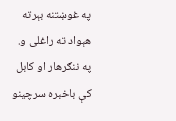په غوښتنه بېرته هېواد ته راغلی و.
په ننګرهار او کابل کې باخبره سرچینو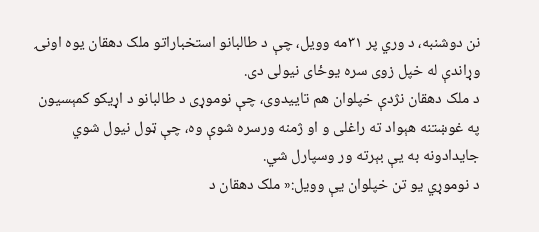نن دوشنبه، د وري پر ۳۱مه وویل، چې د طالبانو استخباراتو ملک دهقان یوه اونۍ وړاندې له خپل زوی سره یوځای نیولی دی.
د ملک دهقان نژدې خپلوان هم تاییدوی، چې نوموړی د طالبانو د اړیکو کمېسیون په غوښتنه هېواد ته راغلی و او ژمنه ورسره شوې وه، چې ټول نیول شوي جایدادونه به یې بېرته ور وسپارل شي.
د نوموړي یو تن خپلوان یې وویل:« ملک دهقان د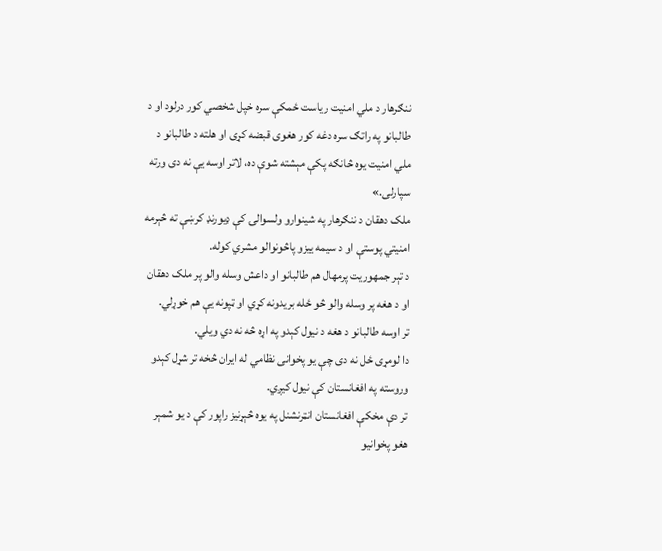ننګرهار د ملي امنیت ریاست ځمکې سره خپل شخصي کور درلود او د طالبانو په راتګ سره دغه کور هغوی قبضه کړی او هلته د طالبانو د ملي امنیت یوه څانګه پکې مېشته شوې ده، لاتر اوسه یې نه دی ورته سپارلی.»
ملک دهقان د ننګرهار په شینوارو ولسوالۍ کې ډیورنډ کرښې ته څېرمه امنیتي پوستې او د سیمه ییزو پاڅونوالو مشري کوله.
د تېر جمهوریت پرمهال هم طالبانو او داعش وسله والو پر ملک دهقان او د هغه پر وسله والو څو ځله بریدونه کړي او ټپونه یې هم خوړلي.
تر اوسه طالبانو د هغه د نیول کېدو په اړه څه نه دي ویلي.
دا لومړی ځل نه دی چې یو پخوانی نظامي له ایران څخه تر شړل کېدو وروسته په افغانستان کې نیول کیږي.
تر دې مخکې افغانستان انټرنشنل په یوه څېړنیز راپور کې د یو شمېر هغو پخوانیو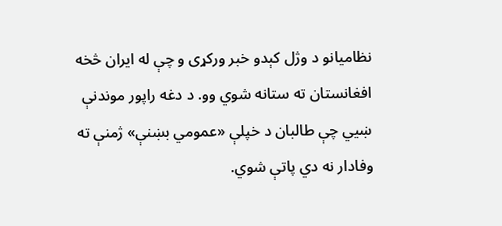نظامیانو د وژل کېدو خبر ورکړی و چې له ایران څخه افغانستان ته ستانه شوي وو. د دغه راپور موندنې ښيي چې طالبان د خپلې «عمومي بښنې» ژمنې ته وفادار نه دي پاتې شوي.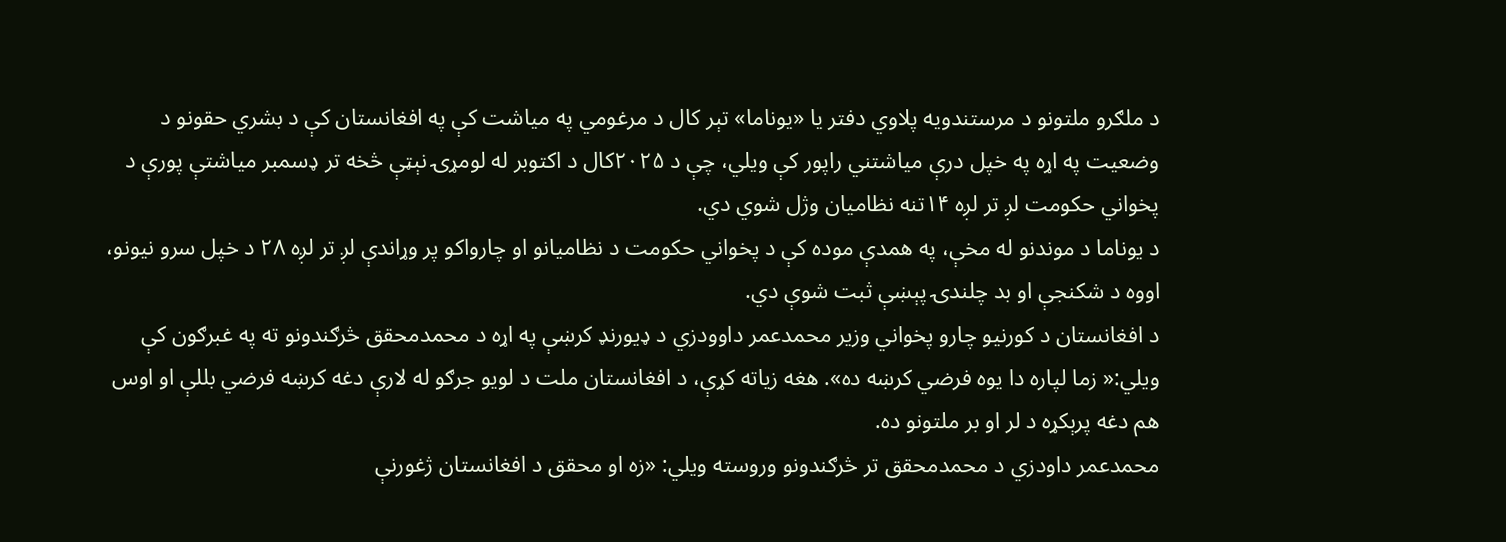د ملګرو ملتونو د مرستندویه پلاوي دفتر یا «یوناما» تېر کال د مرغومي په میاشت کې په افغانستان کې د بشري حقونو د وضعیت په اړه په خپل درې میاشتني راپور کې ویلي، چې د ۲۰۲۵کال د اکتوبر له لومړۍ نېټې څخه تر ډسمبر میاشتې پورې د پخواني حکومت لږ تر لږه ۱۴تنه نظامیان وژل شوي دي.
د یوناما د موندنو له مخې، په همدې موده کې د پخواني حکومت د نظامیانو او چارواکو پر وړاندې لږ تر لږه ۲۸ د خپل سرو نیونو، اووه د شکنجې او بد چلندۍ پېښې ثبت شوې دي.
د افغانستان د کورنیو چارو پخواني وزیر محمدعمر داوودزي د ډیورنډ کرښې په اړه د محمدمحقق څرګندونو ته په غبرګون کې ویلي:« زما لپاره دا یوه فرضي کرښه ده». هغه زیاته کړې، د افغانستان ملت د لویو جرګو له لارې دغه کرښه فرضي بللې او اوس هم دغه پرېکړه د لر او بر ملتونو ده.
محمدعمر داودزي د محمدمحقق تر څرګندونو وروسته ویلي: «زه او محقق د افغانستان ژغورنې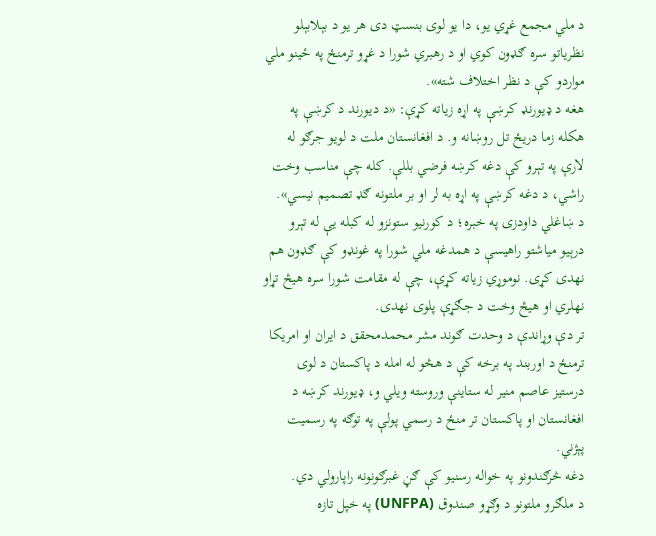د ملي مجمع غړي يو، دا یو لوی بنسټ دی هر یو د بېلابېلو نظریاتو سره ګډون کوي او د رهبري شورا د غړو ترمنځ په ځینو ملي مواردو کې د نظر اختلاف شته».
هغه د ډيورنډ کرښې په اړه زیاته کړې: «د دیورند د کرښې په هکله زما دریځ تل روښانه و. د افغانستان ملت د لویو جرګو له لارې په تېرو کې دغه کرښه فرضي بللې. کله چې مناسب وخت راشي، د دغه کرښې په اړه به لر او بر ملتونه ګډ تصمیم نیسي».
د ښاغلي داودزی په خبره؛ د کورنیو ستونزو له کبله یې له تېرو درېیو میاشتو راهیسې د همدغه ملي شورا په غونډو کې ګډون هم نهدی کړی. نوموړي زیاته کړې، چې له مقامت شورا سره هیڅ تړاو نهلري او هیڅ وخت د جګړې پلوی نهدی.
تر دې وړاندې د وحدت ګوند مشر محمدمحقق د ایران او امریکا ترمنځ د اوربند په برخه کې د هڅو له امله د پاکستان د لوی درستیز عاصم منیر له ستاینې وروسته ویلي و، ډیورند کرښه د افغانستان او پاکستان تر منځ د رسمي پولې په توګه په رسمیت پېژني.
دغه څرګندونو په خواله رسنیو کې ګڼ غبرګونونه راپارولي دي.
د ملګرو ملتونو د وګړو صندوق (UNFPA) په خپل تازه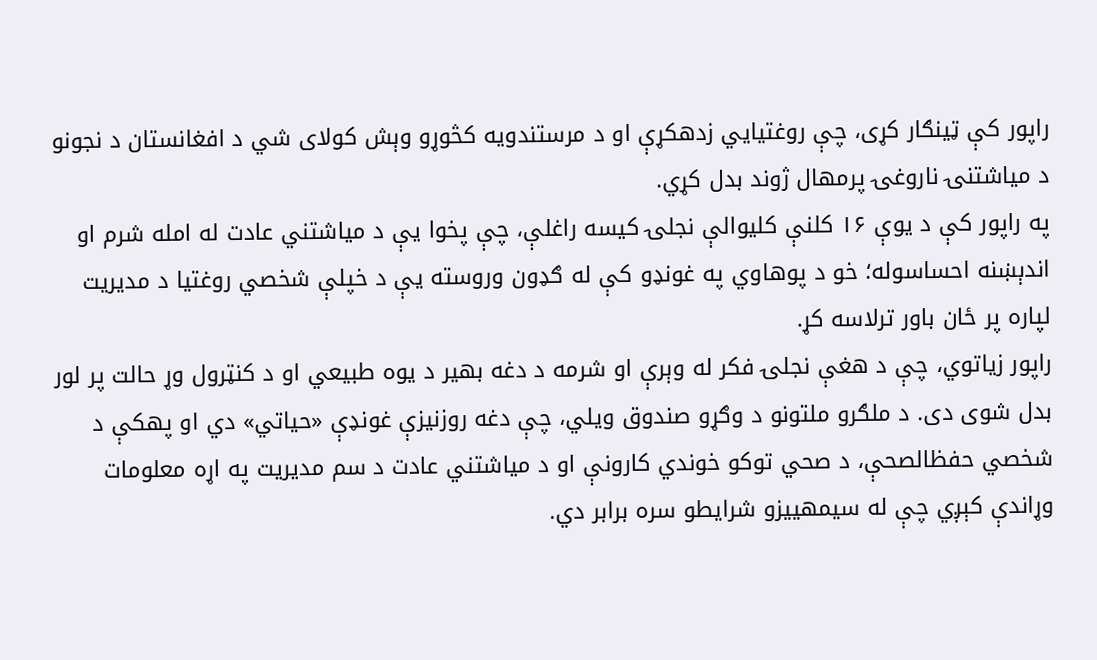راپور کې ټینګار کړی، چې روغتیايي زدهکړې او د مرستندویه کڅوړو وېش کولای شي د افغانستان د نجونو د میاشتنۍ ناروغۍ پرمهال ژوند بدل کړي.
په راپور کې د یوې ۱۶ کلنې کلیوالې نجلۍ کیسه راغلې، چې پخوا یې د میاشتني عادت له امله شرم او اندېښنه احساسوله؛ خو د پوهاوي په غونډو کې له ګډون وروسته یې د خپلې شخصي روغتیا د مدیریت لپاره پر ځان باور ترلاسه کړ.
راپور زیاتوي، چې د هغې نجلۍ فکر له وېرې او شرمه د دغه بهیر د یوه طبیعي او د کنټرول وړ حالت پر لور بدل شوی دی. د ملګرو ملتونو د وګړو صندوق ویلي، چې دغه روزنیزې غونډې «حیاتي» دي او پهکې د شخصي حفظالصحې، د صحي توکو خوندي کارونې او د میاشتني عادت د سم مدیریت په اړه معلومات وړاندې کېږي چې له سیمهییزو شرایطو سره برابر دي.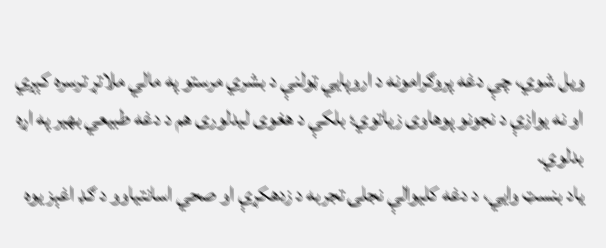ویل شوي، چې دغه پروګرامونه د اروپایي ټولنې د بشري مرستو په مالي ملاتړ ترسره کېږي او نه یوازې د نجونو پوهاوی زیاتوي؛ بلکې د هغوی لیدلوری هم د دغه طبیعي بهیر په اړه بدلوي.
یاد بنسټ وایي، د دغه کلیوالې نجلۍ تجربه د زدهکړې او صحي اسانتیاوو د ګډ اغېز یوه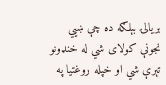بریالۍ بېلګه ده چې ښيي نجونې کولای شي له خنډونو تېرې شي او خپله روغتیا په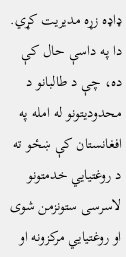ډاډه زړه مدیریت کړي.
دا په داسې حال کې ده، چې د طالبانو د محدودیتونو له امله په افغانستان کې ښځو ته د روغتیايي خدمتونو لاسرسی ستونزمن شوی او روغتیايي مرکزونه او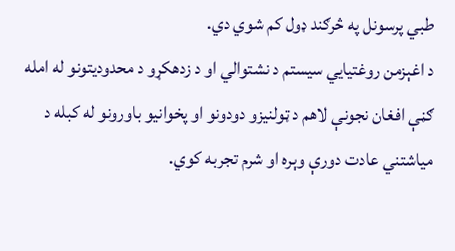طبي پرسونل په څرګند ډول کم شوي دي.
د اغېزمن روغتیايي سیستم د نشتوالي او د زدهکړو د محدودیتونو له امله ګڼې افغان نجونې لاهم د ټولنیزو دودونو او پخوانیو باورونو له کبله د میاشتني عادت دورې وېره او شرم تجربه کوي.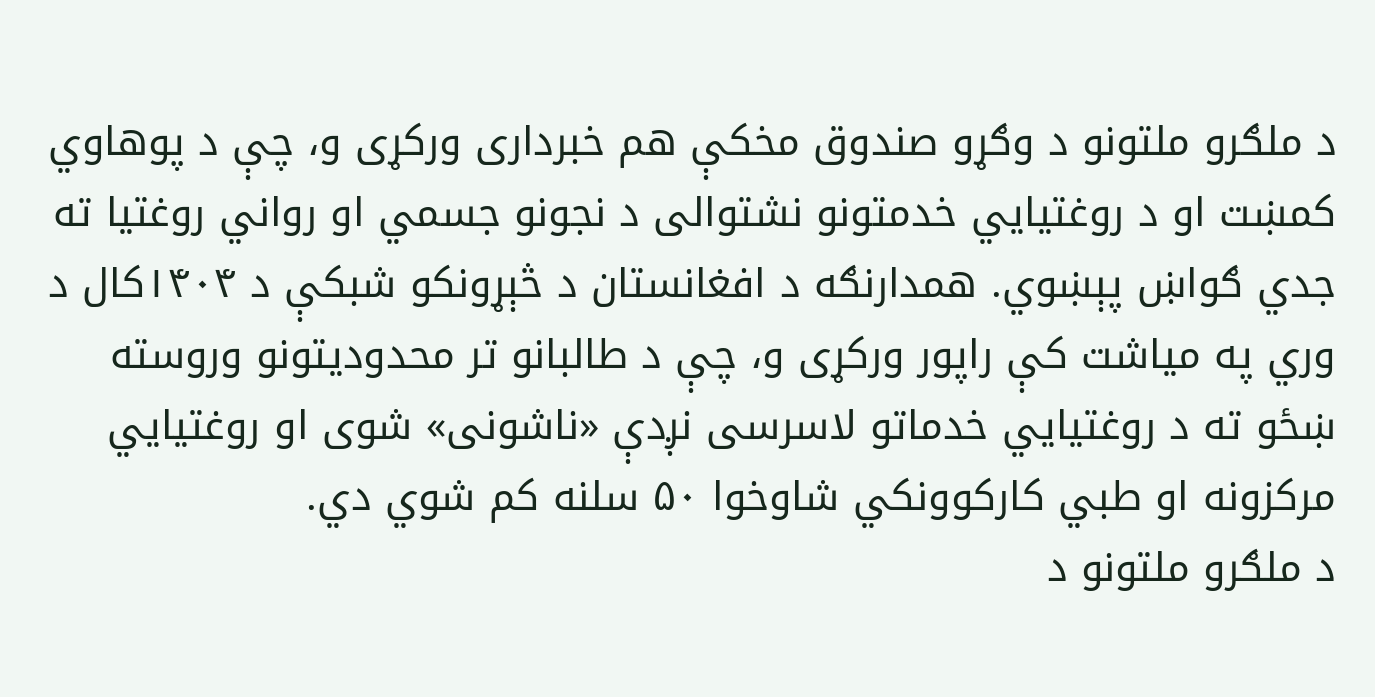د ملګرو ملتونو د وګړو صندوق مخکې هم خبرداری ورکړی و، چې د پوهاوي کمښت او د روغتیايي خدمتونو نشتوالی د نجونو جسمي او رواني روغتیا ته جدي ګواښ پېښوي. همدارنګه د افغانستان د څېړونکو شبکې د ۱۴۰۴کال د وري په میاشت کې راپور ورکړی و، چې د طالبانو تر محدودیتونو وروسته ښځو ته د روغتیايي خدماتو لاسرسی نږدې «ناشونی» شوی او روغتیايي مرکزونه او طبي کارکوونکي شاوخوا ۵۰ سلنه کم شوي دي.
د ملګرو ملتونو د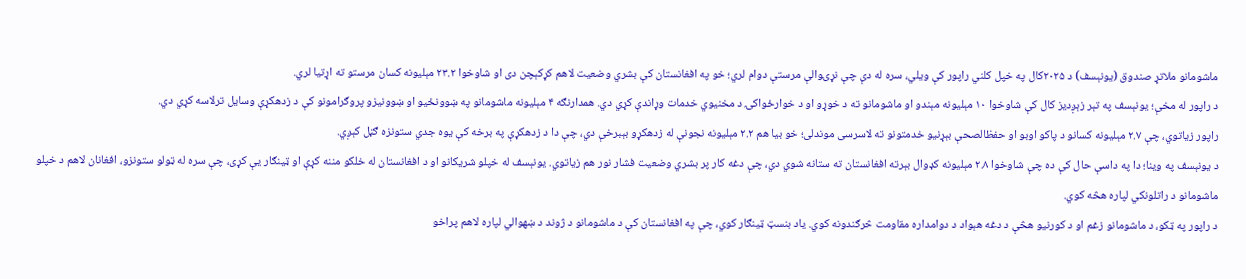ماشومانو ملاتړ صندوق (یونېسف) د ۲۰۲۵کال په خپل کلني راپور کې ویلي، سره له دې چې نړۍوالې مرستې دوام لري؛ خو په افغانستان کې بشري وضعیت لاهم کړکېچن دی او شاوخوا ۲۳.۲ مېلیونه کسان مرستو ته اړتیا لري.
د راپور له مخې؛ یونېسف په تېر زېږدیز کال کې شاوخوا ۱۰ مېلیونه مېندو او ماشومانو ته د خوړو او د خوارځواکۍ د مخنیوي خدمات وړاندې کړي دي. همدارنګه ۴ مېلیونه ماشومانو په ښوونځیو او ښوونیزو پروګرامونو کې د زدهکړې وسایل ترلاسه کړي دي.
راپور زیاتوي، چې ۲.۷ مېلیونه کسانو د پاکو اوبو او حفظالصحې بېړنیو خدمتونو ته لاسرسی موندلی؛ خو بیا هم ۲.۲ مېلیونه نجونې له زدهکړو بېبرخې دي، چې دا د زدهکړې په برخه کې یوه جدي ستونزه ګڼل کېږي.
د یونېسف په وینا؛ دا په داسې حال کې ده چې شاوخوا ۲.۸ مېلیونه کډوال بېرته افغانستان ته ستانه شوي دي، چې دغه کار پر بشري وضعیت فشار نور هم زیاتوي. یونېسف له خپلو شریکانو او د افغانستان له خلکو مننه کړې او ټینګار یې کړی، چې سره له ټولو ستونزو، افغانان لاهم د خپلو ماشومانو د راتلونکي لپاره هڅه کوي.
د راپور په ټکو، د ماشومانو زغم او د کورنیو هڅې د دغه هېواد د دوامداره مقاومت څرګندونه کوي. یاد بنسټ ټینګار کوي، چې په افغانستان کې د ماشومانو د ژوند د ښهوالي لپاره لاهم پراخو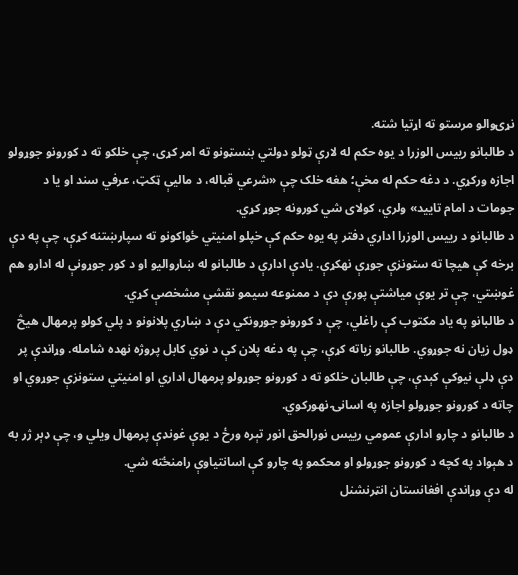نړۍوالو مرستو ته اړتیا شته.
د طالبانو رییس الوزرا د یوه حکم له لارې ټولو دولتي بنسټونو ته امر کړی، چې خلکو ته د کورونو جوړولو اجازه ورکړي. د دغه حکم له مخې؛ هغه خلک چې «شرعي قباله، د مالیې ټکټ، عرفي سند او یا د جومات د امام تایید» ولري، کولای شي کورونه جوړ کړي.
د طالبانو د رییس الوزرا اداري دفتر په یوه حکم کې خپلو امنیتي ځواکونو ته سپارښتنه کړې، چې په دې برخه کې هیچا ته ستونزې جوړې نهکړې. یادې ادارې د طالبانو له ښاروالیو او د کور جوړونې له ادارو هم غوښتي، چې تر یوې میاشتې پورې دې د ممنوعه سیمو نقشې مشخصې کړي.
د طالبانو په یاد مکتوب کې راغلي، چې د کورونو جوړونکي دې د ښاري پلانونو د پلي کولو پرمهال هیڅ ډول زیان نه جوړوي. طالبانو زیاته کړې، چې په دغه پلان کې د نوي کابل پروژه نهده شامله. وړاندې پر دې ډلې نیوکې کېدې، چې طالبان خلکو ته د کورونو جوړولو پرمهال اداري او امنیتي ستونزې جوړوي او چاته د کورونو جوړولو اجازه په اسانۍ نهورکوي.
د طالبانو د چارو ادارې عمومي رییس نورالحق انور تېره ورځ د یوې غونډې پرمهال ویلي و، چې ډېر ژر به د هېواد په کچه د کورونو جوړولو او محکمو په چارو کې اسانتیاوې رامنځته شي.
له دې وړاندې افغانستان انټرنشنل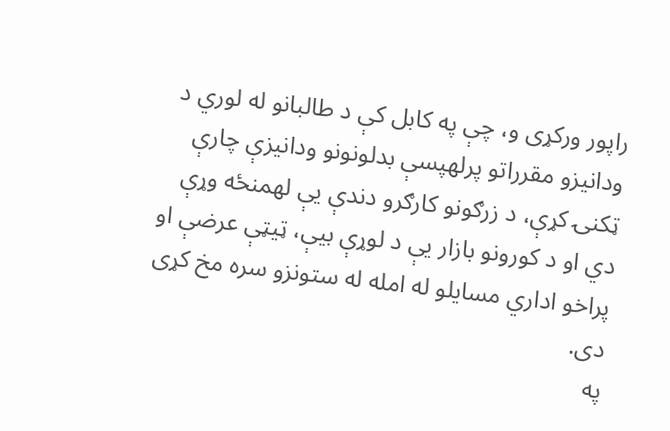راپور ورکړی و، چې په کابل کې د طالبانو له لوري د ودانیزو مقرراتو پرلهپسې بدلونونو ودانیزې چارې ټکنۍ کړې، د زرګونو کارګرو دندې یې لهمنځه وړې دي او د کورونو بازار یې د لوړې بیې، ټیټې عرضې او پراخو اداري مسایلو له امله له ستونزو سره مخ کړی دی.
په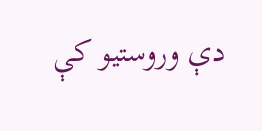دې وروستیو کې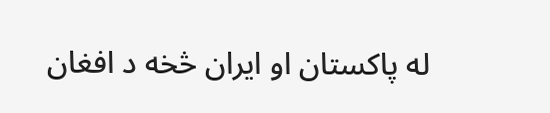له پاکستان او ایران څخه د افغان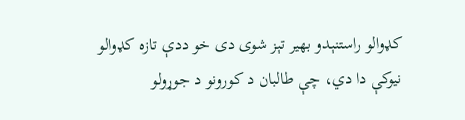کډوالو راستنېدو بهیر تېز شوی دی خو ددې تازه کډوالو نیوکې دا دي، چې طالبان د کورونو د جوړولو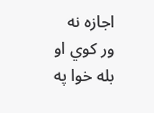اجازه نه ور کوي او بله خوا په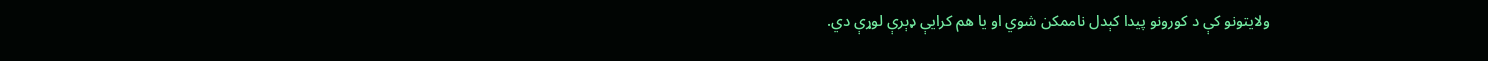ولایتونو کې د کورونو پیدا کېدل ناممکن شوي او یا هم کرایې ډېرې لوړې دي.